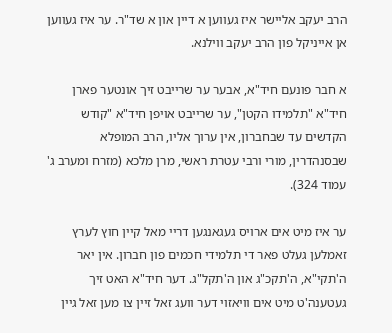הרב יעקב אליישר איז געווען א דיין און א שד"ר. ער איז געווען אן אייניקל פון הרב יעקב ווילנא.

א חבר פונעם חיד"א, אבער ער שרייבט זיך אונטער פארן חיד"א "תלמידו הקטן", ער שרייבט אויפן חיד"א "קודש הקדשים עד שבחברון, אין ערוך אליו, הרב המופלא שבסנהדרין, מורי ורבי עטרת ראשי, מרן מלכא (מזרח ומערב ג' עמוד 324).

ער איז מיט אים ארויס געגאנגען דריי מאל קיין חוץ לערץ זאמלען געלט פאר די תלמידי חכמים פון חברון. אין יאר ה'תקי"א, ה'תקכ"ג און ה'תקל"ג. דער חיד"א האט זיך געטענה'ט מיט אים וויאזוי דער וועג זאל זיין צו מען זאל גיין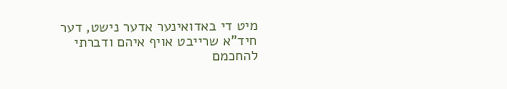מיט די באדואינער אדער נישט, דער חיד"א שרייבט אויף איהם ודברתי להחכמם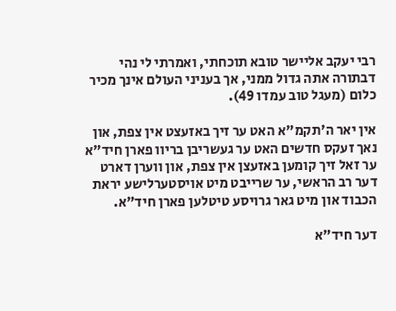רבי יעקב אליישר טובא תוכחתי, ואמרתי לי נהי דבתורה אתה גדול ממני, אך בעניני העולם אינך מכיר כלום (מעגל טוב עמדו 49).

אין יאר ה'תקמ"א האט ער זיך באזעצט אין צפת, און נאך זעקס חדשים האט ער געשריבן בריוו פארן חיד"א ער זאל זיך קומען באזעצן אין צפת, און ווערן דארט דער רב הראשי, ער שרייבט מיט אויסטערלישע יראת הכבוד און מיט גאר גרויסע טיטלען פארן חיד"א.

דער חיד"א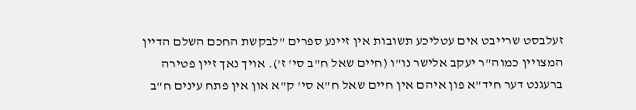זעלבסט שרייבט אים עטליכע תשובות אין זיינע ספרים "לבקשת החכם השלם הדיין המצויין כמוה"ר יעקב אלישר נו"ו (חיים שאל ח"ב סי' ז'). אויך נאך זיין פטירה ברעגנט דער חיד"א פון איהם אין חיים שאל ח"א סי' ק"א און אין פתח עינים ח"ב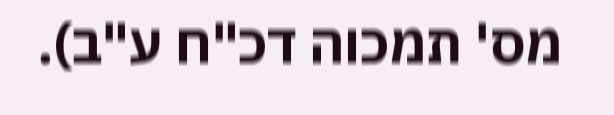מס' תמכוה דכ"ח ע"ב).